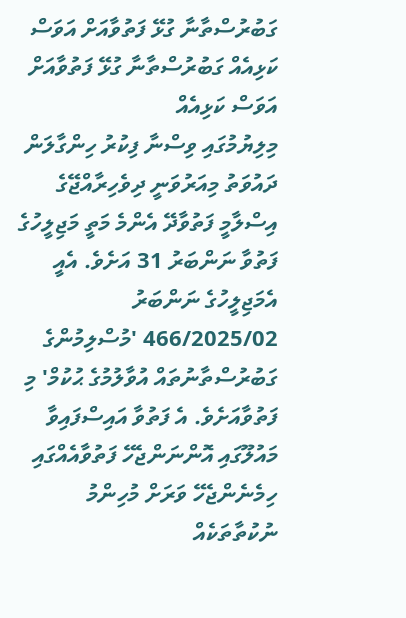ގަބުރުސްތާނާ ގުޅޭ ފަތުވާއަށް އަވަސް ކަޅިއެއް ގަބުރުސްތާނާ ގުޅޭ ފަތުވާއަށް އަވަސް ކަޅިއެއް
މިލިޔުމުގައި ވިސްނާ ފިކުރު ހިންގާލަން ދައުވަތު މިއަރުވަނީ ދިވެހިރާއްޖޭގެ އިސްލާމީ ފަތުވާދޭ އެންމެ މަތީ މަޖިލީހުގެ ފަތުވާ ނަންބަރު 31 އަށެވެ. އެއީ އެމަޖިލީހުގެ ނަންބަރު 466/2025/02 'މުސްލިމުންގެ ގަބުރުސްތާނުތައް އުވާލުމުގެ ޙުކުމް' މި ފަތުވާއަށެވެ. އެ ފަތުވާ އައިސްފައިވާ މައުލޫގައި އޮންނަންޖެހޭ ފަތުވާއެއްގައި ހިމެނެންޖެހޭ ވަރަށް މުހިންމު ނުކުތާތަކެއް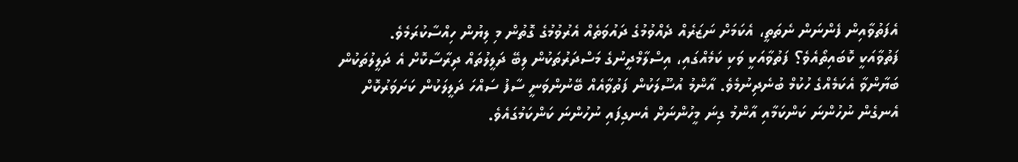އެފަތުވާއިން ފެންނަން ނެތަތީ، އެކަމަށް ނަޒަރެއް ދެއްވުމުގެ ދައުވަތެއް އެރުވުމުގެ ގޮތުން މި ލިޔުން ހިއްސާކުރަމެވެ.
ފަތުވާއަކީ ކޮބައިތޯއެވެ؟ ފަތުވާއަކީ ވަކި ކަމެއްގައި، އިސްލާމްދީނުގެ މަސްދަރުތަކުން ލިބޭ ދަލީލުތައް ދިރާސާކޮށް އެ ދަލީލުތަކުން ބަޔާންވާ އެކަމެއްގެ ހުކުމް ބުނެދިނުމެވެ. އާންމު އުސޫލަކުން ފަތުވާއެއް ބޭނުންވަނީ ސާފު ސައްހަ ދަލީލަކުން ކަށަވަރުކޮށް އެނގެން ނުހުންނަ ކަންކަމާއި އާންމު ގިނަ މީހުންނަށް އެނގިފައި ނުހުންނަ ކަންކަމުގައެވެ.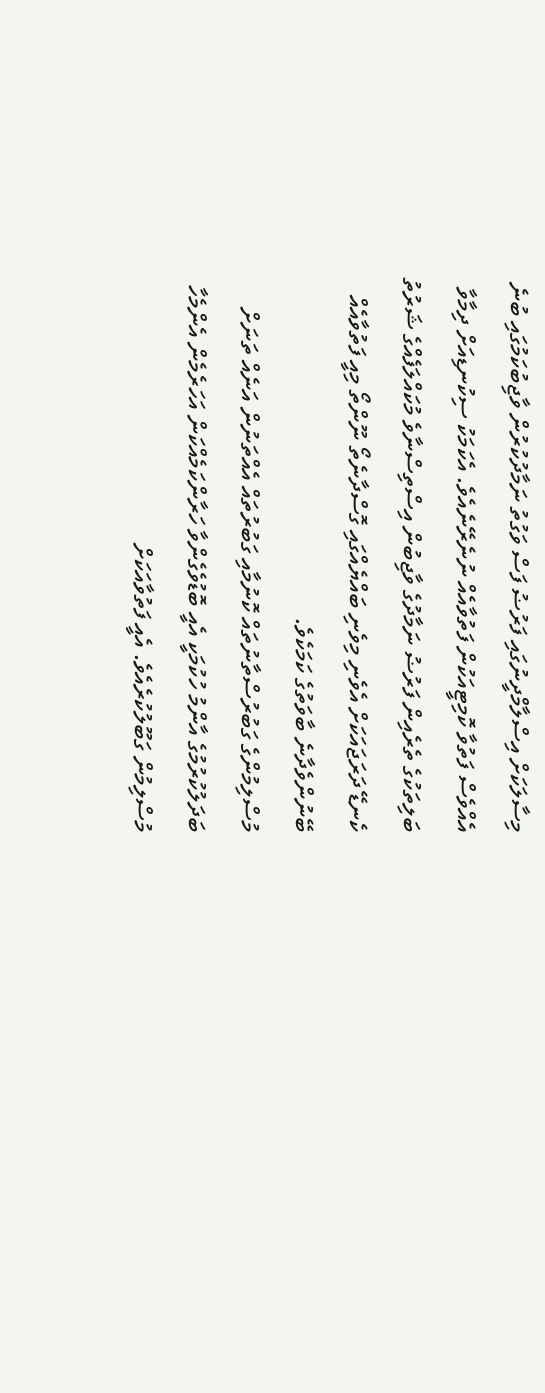މިސާލަކަށް އިސްލާމްދީނުގައި ފަރުޟު ފަސް ވަގުތު ނަމާދުކުރުން ވާޖިބުކަމުގައި ބުނެ އެއްވެސް ފަތުވާ ކޮމިޓީއަކުން ފަތުވާއެއް ނުނެރޭނެއެވެ. އެކަމަކު ސިކުނޑިއަށް ދިމާވާ ބަލިތަކުގެ ތެރެއިން ފަރުޟު ނަމާދުގެ ވާޖިބުން އިސްތިސްނާވެ މުކައްލަފެއްގެ ޝަރުތު ކެނޑޭ ދަރަޖައަކަށް އެވެނި މިވެނި ބައްޔެއްގައި ގޮސްދާނެތޯ ނޫންތޯ މިއީ ފަތުވާއެއް ބޭނުންވެދާނެ ބާވަތުގެ ކަމަކެވެ.
މުސްލިމުންގެ ގަބުރުސްތާނުތައް ކޮނުމާއި ގަބުރުތައް އެއްތަނުން އަނެއް ތަނަށް ބަދަލުކުރުމުގެ އާންމު ހުކުމަކީ އެއީ ބޮޑުވެގެންވާ ހަރާންކަމެއްކަން އަހަރެމެން އެންމެހާ މުސްލިމުން ގަބޫލުކުރެއެވެ. އެއީ ފަތުވާއަކަށް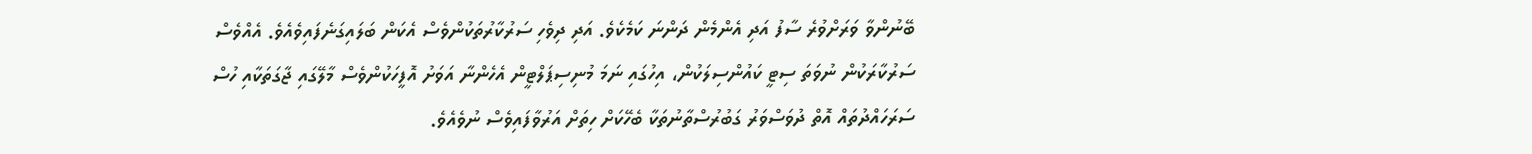ބޭނުންވާ ވަރަށްވުރެ ސާފު އަދި އެންމެން ދަންނަ ކަމެކެވެ. އަދި ދިވެހި ސަރުކާރުތަކުންވެސް އެކަން ބަލައިގަނެފައިވެއެވެ. އެއްވެސް ސަރުކާރަކުން ނުވަތަ ސިޓީ ކައުންސިލަކުން، އިހުގައި ނަމަ މުނިސިޕަލްޓީން އެހެންނާ އަވަށު އޮފީހަކުންވެސް މާލޭގައި ޖާގަތަކާއި ހުސް ސަރަހައްދުތައް އޮތް ދުވަސްވަރު ގަބުރުސްތާނުތަކާ ބެހޭކަށް ހިތަށް އަރުވާފައިވެސް ނުވެއެވެ.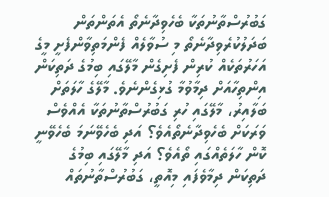ގަބުރުސްތާނުތަކާ ބެހެވިދާނެތޯ އެތަންތަން ބަދަލުކުރެވިދާނެތޯ މި ސުވާލެއް ފެންމަތިވާންފެށީ މީގެ އަހަރުތަކެއް ކުރިން ފެށިގެން މާލޭގައި ބިމުގެ ދަތިކަން އިންތިހާއަށް ދިމާވުމާ ގުޅިގެންނެވެ. މާލޭގެ ހާލަތަށް ބަލާއިރު، މާލޭގައި ހުރި ގަބުރުސްތާނުތަކާ އެއްވެސް ވަރަކަށް ބެހެވިދާނެތޯއެވެ؟ އަދި ބެހެވޭނަމަ ބެހެވޭނީ ކޮން ހާލަތެއްގައި ތޯއެވެ؟ އަދި މާލޭގައި ބިމުގެ ދަތިކަން ދިމާވެފައި މިއޮތީ، ގަބުރުސްތާނުތައް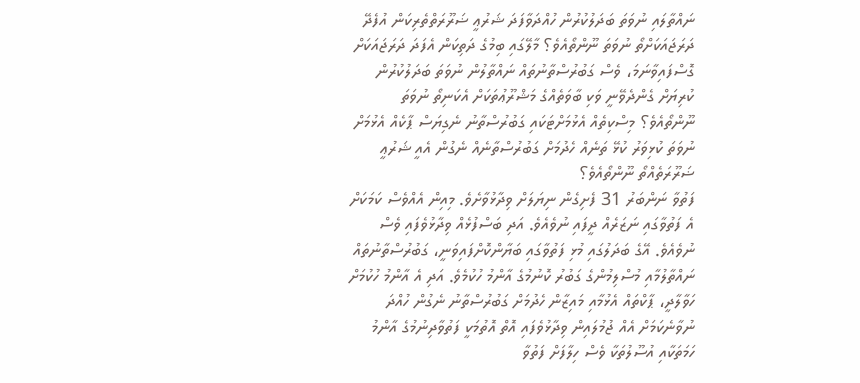ނައްތާލައި ނުވަތަ ބަދަލުކުރުން ހުއްދަވާފަދަ ޝަރުޢީ ޟަރޫރަތްތެރިކަން އުފެދޭ ދަރަޖައަކަށްތޯ ނުވަތަ ނޫންތޯއެވެ؟ މާލޭގައި ބިމުގެ ދަތިކަން އެފަދަ ދަރަޖައަކަށް ގޮސްފައިވާނަމަ، ވެސް ގަބުރުސްތާނުތައް ނައްތާލުން ނުވަތަ ބަދަލުކުރުން ކުރިޔަށް ގެންދެވޭނީ ވަކި ބާވަތެއްގެ މަޝްރޫޢުތަކަށް އެކަނިތޯ ނުވަތަ ނޫންތޯއެވެ؟ މިސްކިތެއް އެޅުމަށްޓަކައި ގަބުރުސްތާނު ނެގިޔަސް ޕާކެއް އެޅުމަށް ނުވަތަ ކުޅިވަރު ކުޅޭ ތަނެއް ހެދުމަށް ގަބުރުސްތާނެއް ނެގުން އެއީ ޝަރުޢީ ޟަރޫރަތެއްތޯ ނޫންތޯއެވެ؟
ފަތުވާ ނަންބަރު 31 ފެށިގެން ނިޔަލަށް ވިދާޅުވާށެވެ. މިއިން އެއްވެސް ކަމަކަށް އެ ފަތުވާގައި ނަޒަރެއް ދީފައި ނުވެއެވެ. އަދި ބަސްފުޅެއް ވިދާޅުވެފައި ވެސް ނުވެއެވެ. އޭގެ ބަދަލުގައި މުޅި ފަތުވާގައި ބަޔާންކޮށްފައިވަނީ، ގަބުރުސްތާނުތައް ނައްތާލުމާއި މުސްލިމުންގެ ގަބުރު ކޮނުމުގެ އާންމު ހުކުމެވެ. އަދި އެ އާންމު ހުކުމަށް ހަވާލާދީ، ޕާކްތައް އެޅުމާއި މައިޒާން ހެދުމަށް ގަބުރުސްތާނު ނެގުން ހުއްދަ ނުވާނެކަމަށް އެއް ޖުމުލައިން ވިދާޅުވެފައި އޮތް އޮތުމަކީ ފަތުވާދިނުމުގެ އާންމު ހަމަތަކާއި އުސޫލުތަކާ ވެސް ހިލާފަށް ފަތުވާ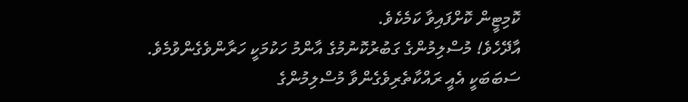ކޮމިޓީން ކޮށްފައިވާ ކަމެކެވެ.
އާދޭހެވެ! މުސްލިމުންގެ ގަބުރުކޮނުމުގެ އާންމު ހަކުމަކީ ހަރާންވެގެންވުމެވެ. ސަބަބަކީ އެއީ ރައްކާތެރިވެގެންވާ މުސްލިމުންގެ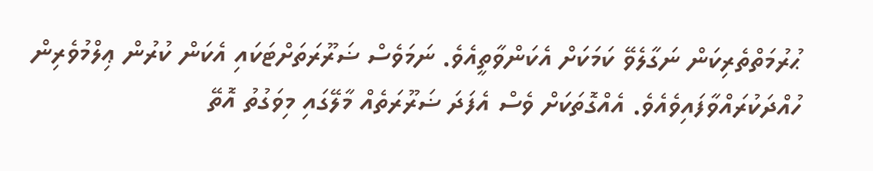ޙުރުމަތްތެރިކަން ނަގާލެވޭ ކަމަކަށް އެކަންވާތީއެވެ. ނަމަވެސް ޟަރޫރަތަށްޓަކައި އެކަން ކުރުން ޢިލްމުވެރިން ހުއްދަކުރައްވާފައިވެއެވެ. އެއްގޮތަކަށް ވެސް އެފަދަ ޟަރޫރަތެއް މާލޭގައި މިވަގުތު އޮތޭ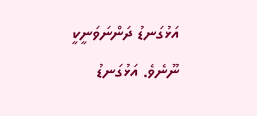އަޅުގަނޑު ދަންނަވަނީކީ ނޫނެވެ. އަޅުގަނޑު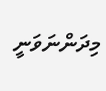މިދަންނަވަނީ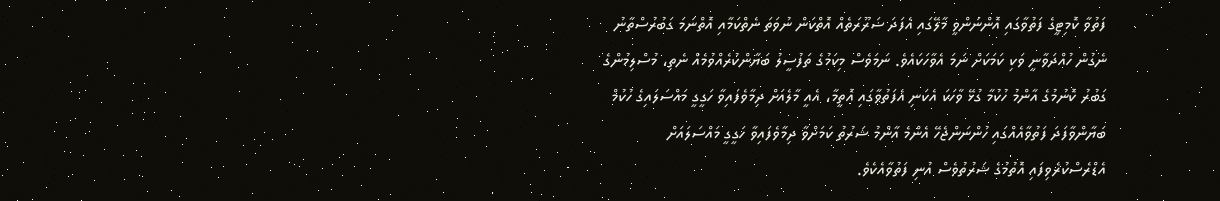ފަތުވާ ކޮމިޓީގެ ފަތުވާގައި އޮންނަންވީ މާލޭގައި އެފަދަ ޟަރޫރަތެއް އޮތްކަން ނުވަތަ ނެތްކަމާއި އޮތްނަމަ ގަބުރުސްތާނު ނެގުން ހުއްދަވާނީ ވަކި ކަމަކަށް ނަމަ އެވާހަކައެވެ. ނަމަވެސް މިކަމުގެ ތަފުސީލު ބަޔާންކުރެއްވުމެއް ނެތި، މުސްލިމުންގެ ގަބުރު ކޮނުމުގެ އާންމު ހުކުމާ ގުޅޭ ވާހަކަ އެކަނި އެފަތުވާގައި އޮތީމާ، އެއީ މާލެއަށް ދިމާވެފައިވާ ހަގީގީ މައްސަލައިގެ ހުކުމް ބަޔާންވާފަދަ ފަތުވާއެއްގައި ހުންނަންޖެހޭ އެންމެ އާންމު ޝަރުތު ކަމަށްވާ ދިމާވެފައިވާ ހަގީގީ މައްސަލައަށް އެޑްރެސްކުރެވިފައި އޮތުމުގެ ޝަރުތުވެސް އުނި ފަތުވާއެކެވެ.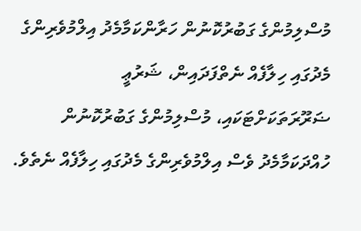މުސްލިމުންގެ ގަބުރުކޮނުން ހަރާންކަމާމެދު އިލްމުވެރިންގެ މެދުގައި ހިލާފެއް ނެތްފަދައިން، ޝަރުޢީ ޟަރޫރަތަކަށްޓަކައި، މުސްލިމުންގެ ގަބުރުކޮނުން ހުއްދަކަމާމެދު ވެސް އިލްމުވެރިންގެ މެދުގައި ހިލާފެއް ނެތެވެ.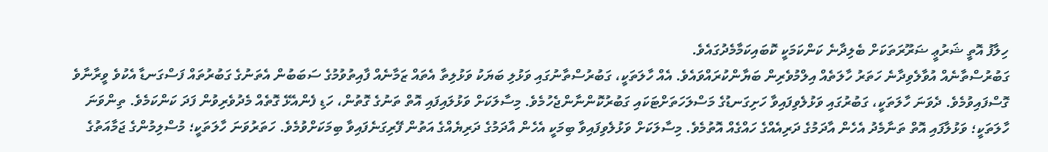ހިލާފު އޮތީ ޝަރުޢީ ޟަރޫރަތަކަށް ބެލިދާނެ ކަންކަމަކީ ކޮބައިކަމާމެދުގައެވެ.
ގަބުރުސްތާނެއް އުވާލެވިދާނެ ހަތަރު ހާލަތެއް އިލްމުވެރިން ބަޔާންކުރައްވައެވެ. އެއް ހާލަތަކީ، ގަބުރުސްތާނުގައި ވަޅުލި ބަޔަކު ވަޅުލިތާ އެތައް ޒަމާނެއް ފާއިތުވުމުގެ ސަބަބުން އެތަނުގެ ގަބުރުތައް ފަސްގަނޑާ އެކުވެ ވީރާނާވެ ގޮސްފައިވުމެވެ. ދެވަނަ ހާލަތަކީ، ގަބުރުގައި ވަޅުލެވިފައިވާ ހަށިގަނޑުގެ މަސްލަހަތަށްޓަކައި ގަބުރުކޮންނާންޖެހުމެވެ. މިސާލަކަށް ވަޅުލައިފައި އޮތް ތަނުގެ ގޮތުން، ހަޑި ފެންއެޅޭ ގޮތެއް މެދުވެރިވުން ފަދަ ކަންކަމެވެ. ތިންވަނަ ހާލަތަކީ؛ ވަޅުލާފައި އޮތް ތަނާމެދު އެހެން އާދަމުގެ ދަރިއެއްގެ ހައްގެއް އޮތުމެވެ. މިސާލަކަށް ވަޅުލެވިފައިވާ ބިމަކީ އެހެން އާދަމުގެ ދަރިޔެއްގެ އަތުން ފޭރިގަނެފައިވާ ބިމަކަށްވުމެވެ. ހަތަރުވަނަ ހާލަތަކީ؛ މުސްލިމުންގެ ޖަމާއަތުގެ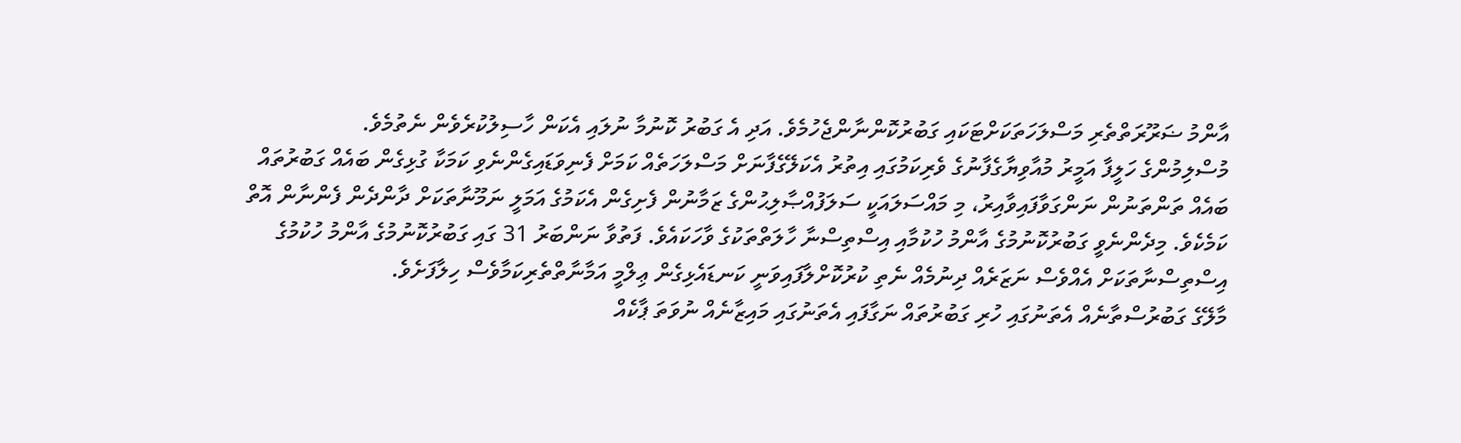އާންމު ޟަރޫރަތްތެރި މަސްލަހަތަކަށްޓަކައި ގަބުރުކޮންނާންޖެހުމެވެ. އަދި އެ ގަބުރު ކޮނުމާ ނުލައި އެކަން ހާސިލުކުރެވެން ނެތުމެވެ.
މުސްލިމުންގެ ހަލީފާ އަމީރު މުއާވިޔާގެފާނުގެ ވެރިކަމުގައި އިތުރު އެކަލޭގެފާނަށް މަސްލަހަތެއް ކަމަށް ފެނިވަޑައިގެންނެވި ކަމަކާ ގުޅިގެން ބައެއް ގަބުރުތައް ބައެއް ތަންތަނުން ނަންގަވާފައިވާއިރު، މި މައްސަލައަކީ ސަލަފުއްޞާލިޙުންގެ ޒަމާނުން ފެށިގެން އެކަމުގެ އަމަލީ ނަމޫނާތަކަށް ދާންދެން ފެންނާން އޮތް ކަމެކެވެ. މިދެންނެވީ ގަބުރުކޮނުމުގެ އާންމު ހުކުމާއި އިސްތިސްނާ ހާލަތްތަކުގެ ވާހަކައެވެ. ފަތުވާ ނަންބަރު 31 ގައި ގަބުރުކޮނުމުގެ އާންމު ހުކުމުގެ އިސްތިސްނާތަކަށް އެއްވެސް ނަޒަރެއް ދިނުމެއް ނެތި ކުރުކޮށްލާފައިވަނީ ކަނޑައެޅިގެން ޢިލްމީ އަމާނާތްތެރިކަމާވެސް ހިލާފަށެވެ.
މާލޭގެ ގަބުރުސްތާނެއް އެތަނުގައި ހުރި ގަބުރުތައް ނަގާފައި އެތަނުގައި މައިޒާނެއް ނުވަތަ ޕާކެއް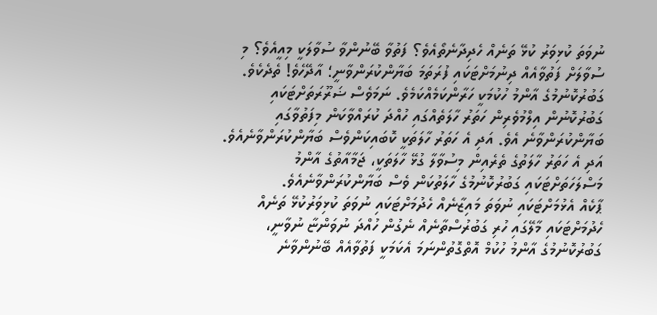ނުވަތަ ކުޅިވަރު ކުޅޭ ތަނެއް ހެދިދާނެތޯއެވެ؟ ފަތުވާ ބޭނުންވާ ސުވާލަކީ މިއީއެވެ؟ މި ސުވާލަށް ފަތުވާއެއް ދިނުމަށްޓަކައި ފުރަތަމަ ބަޔާންކުރަންވާނީ؛ އާދޭހެވެ! ތެދެކެވެ. ގަބުރުކޮނުމުގެ އާންމު ހުކުމަކީ ހަރާންކަމެއްކަމެވެ. ނަމަވެސް ޟަރޫރަތަށްޓަކައި ގަބުރުކޮނުން އިލްމުވެރިން ހަތަރު ހާލަތެއްގައި ހުއްދަ ކުރައްވާކަން މިފަތުވާގައި ބަޔާންކުރަންވާނެ އެވެ. އަދި އެ ހަތަރު ހާލަތަކީ ކޮބައިކަންވެސް ބަޔާންކުރަންވާނެއެވެ. އަދި އެ ހަތަރު ހާލަތުގެ ތެރެއިން މިސުވާލާ ގުޅޭ ހާލަތަކީ، ޖަމާއާތުގެ އާންމު މަސްލަހަތަށްޓަކައި ގަބުރުކޮނުމުގެ ހާލަތުކަން ވެސް ބަޔާންކުރަންވާނެއެވެ.
ޕާކެއް އެޅުމަށްޓަކައި ނުވަތަ މައިޒާނެއް ހެދުމަށްޓަކައި ނުވަތަ ކުޅިވަރުކުޅޭ ތަނެއް ހެދުމަށްޓަކައި މާލޭގައި ހުރި ގަބުރުސްތާނެއް ނެގުން ހުއްދަ ނުވަންޏާ ނުވާނީ، ގަބުރުކޮނުމުގެ އާންމު ހުކުމް އޮތްގޮތުންނަމަ އެކަމަކީ ފަތުވާއެއް ބޭނުންވާނެ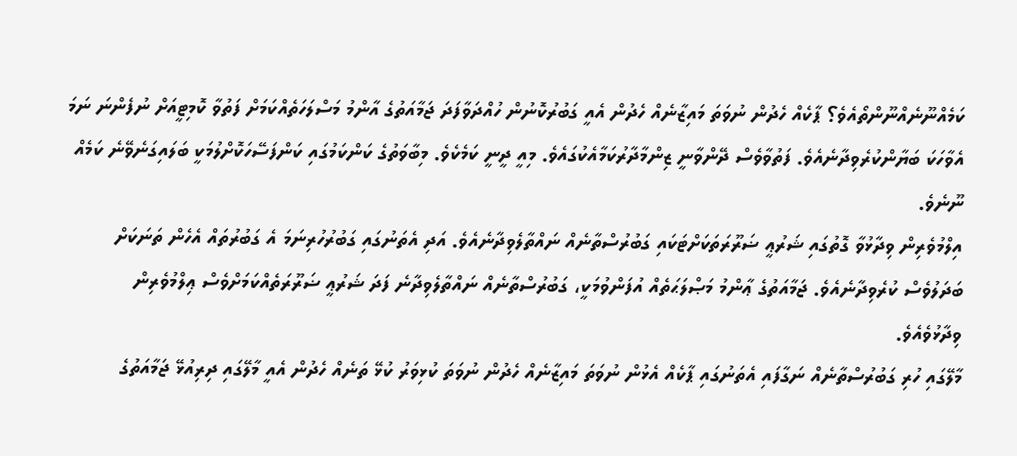ކަމެއްނޫނެއްނޫންތޯއެވެ؟ ޕާކެއް ހެދުން ނުވަތަ މައިޒާނެއް ހެދުން އެއީ ގަބުރުކޮނުން ހުއްދަވާފަދަ ޖަމާއަތުގެ އާންމު މަސްލަހަތެއްކަމަށް ފަތުވާ ކޮމިޓީއަށް ނުފެންނަ ނަމަ އެވާހަކަ ބަޔާންކުރެވިދާނެއެވެ. ފަތުވާވެސް ދޭންވާނީ ޒިންމާދާރުކަމާއެކުގައެވެ. މިއީ ދީނީ ކަމެކެވެ. މިބާވަތުގެ ކަންކަމުގައި ކަންފަސޭހަކޮށްލުމަކީ ބަލައިގަނެވޭނެ ކަމެއް ނޫނެވެ.
އިލްމުވެރިން ވިދާޅުވާ ގޮތުގައި ޝަރުޢީ ޟަރޫރަތަކަށްޓަކައި ގަބުރުސްތާނެއް ނައްތާލެވިދާނެއެވެ. އަދި އެތަނުގައި ގަބުރުހުރިނަމަ އެ ގަބުރުތައް އެހެން ތަނަކަށް ބަދަލުވެސް ކުރެވިދާނެއެވެ. ޖަމާއަތުގެ ޢާންމު މަޞްލަޙަތެއް އުފަންވުމަކީ، ގަބުރުސްތާނެއް ނައްތާލެވިދާނެ ފަދަ ޝަރުޢީ ޟަރޫރަތެއްކަމަށްވެސް ޢިލްމުވެރިން ވިދާޅުވެއެވެ.
މާލޭގައި ހުރި ގަބުރުސްތާނެއް ނަގާފައި އެތަނުގައި ޕާކެއް އެޅުން ނުވަތަ މައިޒާނެއް ހެދުން ނުވަތަ ކުޅިވަރު ކުޅޭ ތަނެއް ހެދުން އެއީ މާލޭގައި ދިރިއުޅޭ ޖަމާއަތުގެ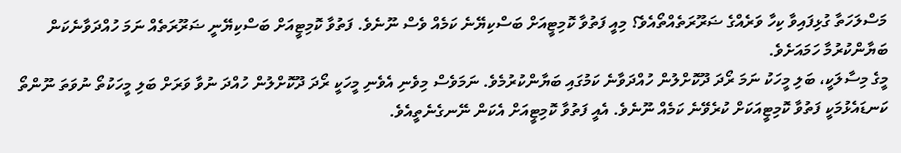މަސްލަހަތާ ގުޅިފައިވާ ކިހާ ވަރެއްގެ ޟަރޫރަތެއްތޯއެވެ؟ މިއީ ފަތުވާ ކޮމިޓީއަށް ބަސްކިޔޭނެ ކަމެއް ވެސް ނޫނެވެ. ފަތުވާ ކޮމިޓީއަށް ބަސްކިޔޭނީ ޟަރޫރަތެއް ނަމަ ހުއްދަވާނެކަން ބަޔާންކުރުމާ ހަމައަށެވެ.
މީގެ މިސާލަކީ، ބަލި މީހަކު ނަމަ ރޯދަ ދޫކޮށްލުން ހުއްދަވާނެ ކަމުގައި ބަޔާންކުރުމެވެ. ނަމަވެސް މިވެނި އެވެނި މީހަކީ ރޯދަ ދޫކޮށްލުން ހުއްދަ ނުވާ ވަރަށް ބަލި މީހަކުތޯ ނުވަތަ ނޫންތޯ ކަނޑައެޅުމަކީ ފަތުވާ ކޮމިޓީއަކަށް ކުރެވޭނެ ކަމެއް ނޫނެވެ. އެއީ ފަތުވާ ކޮމިޓީއަށް އެކަން ނޭނގެނެތީއެވެ.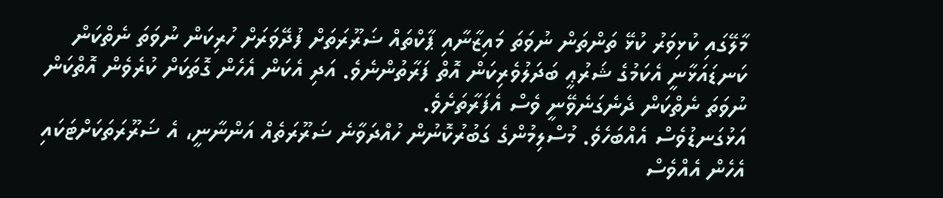މާލޭގައި ކުޅިވަރު ކުޅޭ ތަންތަން ނުވަތަ މައިޒާނާއި ޕާކްތައް ޟަރޫރަތަށް ފުދޭވަރަށް ހުރިކަން ނުވަތަ ނެތްކަން ކަނޑައަޅާނީ އެކަމުގެ ޝަރުޢީ ބަދަލުވެރިކަން އޮތް ފަރާތުންނެވެ. އަދި އެކަން އެހެން ގޮތަކަށް ކުރެވެން އޮތްކަން ނުވަތަ ނެތްކަން ދެނެގަނެވޭނީ ވެސް އެފަރާތަށެވެ.
އަޅުގަނޑުވެސް އެއްބަހެވެ. މުސްލިމުންގެ ގަބުރުކޮނުން ހުއްދަވާނެ ޟަރޫރަތެއް އަންނާނީ، އެ ޟަރޫރަތަކަށްޓަކައި އެހެން އެއްވެސް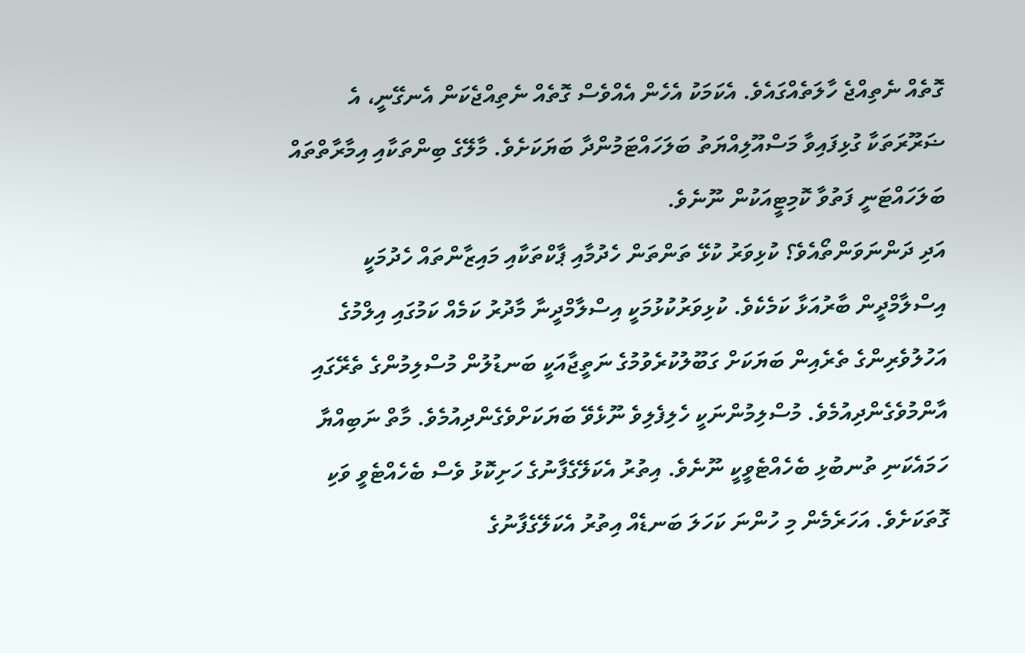ގޮތެއް ނެތިއްޖެ ހާލަތެއްގައެވެ. އެކަމަކު އެހެން އެއްވެސް ގޮތެއް ނެތިއްޖެކަން އެނގޭނީ، އެ ޟަރޫރަތަކާ ގުޅިފައިވާ މަސްއޫލިއްޔަތު ބަލަހައްޓަމުންދާ ބަޔަކަށެވެ. މާލޭގެ ބިންތަކާއި އިމާރާތްތައް ބަލަހައްޓަނީ ފަތުވާ ކޮމިޓީއަކުން ނޫނެވެ.
އަދި ދަންނަވަންތޯއެވެ؟ ކުޅިވަރު ކުޅޭ ތަންތަން ހެދުމާއި ޕާކްތަކާއި މައިޒާންތައް ހެދުމަކީ އިސްލާމްދީން ބާރުއަޅާ ކަމެކެވެ. ކުޅިވަރުކުޅުމަކީ އިސްލާމްދީނާ މާދުރު ކަމެއް ކަމުގައި އިލްމުގެ އަހުލުވެރިންގެ ތެރެއިން ބަޔަކަށް ގަބޫލުކުރެވުމުގެ ނަތީޖާއަކީ ބަނޑުލުން މުސްލިމުންގެ ތެރޭގައި އާންމުވެގެންދިއުމެވެ. މުސްލިމުންނަކީ ހެލިފެލިވެ ނޫޅެވޭ ބަޔަކަށްވެގެންދިއުމެވެ. މާތް ނަބިއްޔާ ހަމައެކަނި ތުނބުޅި ބެހެއްޓެވީކީ ނޫނެވެ. އިތުރު އެކަލޭގެފާނުގެ ހަށިކޮޅު ވެސް ބެހެއްޓެވީ ވަކި ގޮތަކަށެވެ. އަހަރެމެން މި ހުންނަ ކަހަލަ ބަނޑެއް އިތުރު އެކަލޭގެފާނުގެ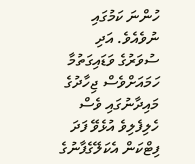ހުންނަ ކަމުގައި ނުވެއެވެ. އަދި ސުވަރުގެ ވަޑައިގަތުމާ ހަމައަށްވެސް ޖިހާދުގެ މައިދާނުގައި ވެސް ހެލިފެލިވެ އުޅެވޭ ފަދަ ފިޓްކަން އެކަލޭގެފާނުގެ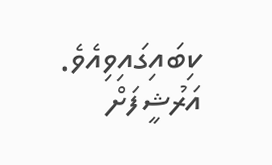ކިބައިގައިވިއެވެ.
އަރުޝީފަށް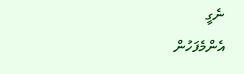ނެގީ
އެންމެފަހުން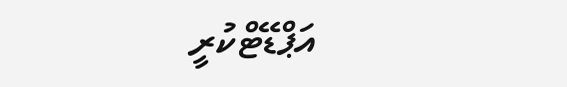އަޕްޑޭޓްކުރީ